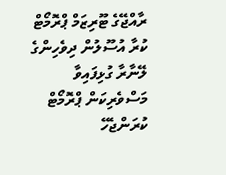ރާއްޖޭގެ ޓޫރިޒަމް ޕްރޮމޯޓް ކުރާ އުސޫލުން ދިވެހިންގެ ލޭނާރާ ގުޅިފައިވާ މަސްވެރިކަން ޕްރޮމޯޓް ކުރަންޖެހޭ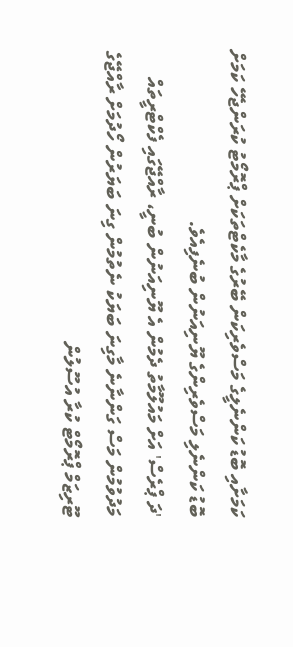ކަމަށާއި ބޮޑު ކަންނެލީގެ މަސްވެރިކަން ބޭރުގެ މާކެޓްތަކަށް ޕްރޮމޯޓު ކުރަންޖެހޭ ކަމަށް ބޮޑު ކަންނެލި މަސްވެރިންގެ ޔޫނިއަނުން ބުނެފިއެވެ.
'ދަ ޕްރެސް' އަށް މައުލޫމާތު ދެމުން އެ ޔޫނިއަނުން ބުނީ، ރާއްޖޭގައި ފެކްޓްރީތައް މަދުވުމުން މަސް ގަންނާނެ މާގިނަ ބަޔަކު ނެތުމުން ގިނަ ބަޔަރުން ހޯދުމަށް ރާއްޖޭގެ ޓޫރިޒަމް ޕްރޮމޯޓް ކުރާ އުސޫލުން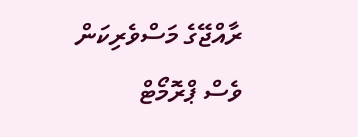ރާއްޖޭގެ މަސްވެރިކަން ވެސް ޕްރޮމޯޓް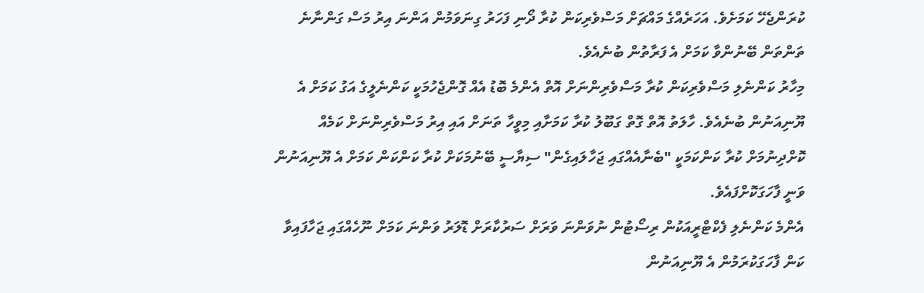ކުރަންޖެހޭ ކަމަށެވެ. އަހަރެއްގެ މައްޗަށް މަސްވެރިކަން ކުރާ ދޯނި ފަހަރު ގިނަވަމުން އަންނަ އިރު މަސް ގަންނާނެ ތަންތަން ބޭނުންވާ ކަމަށް އެ ފަރާތުން ބުނެއެވެ.
މިހާރު ކަންނެލި މަސްވެރިކަން ކުރާ މަސްވެރިންނަށް އޮތް އެންމެ ބޮޑު އެއް ގޮންޖެހުމަކީ ކަންނެލީގެ އަގު ކަމަށް އެ ޔޫނިއަނުން ބުނެއެވެ. ހާލަތު އޮތް ގޮތް ގަބޫލު ކުރާ ކަމަށާއި މިވީހާ ތަނަށް އައި އިރު މަސްވެރިންނަށް ކަމެއް ކޮށްދިނުމަށް ކުރާ ކަންކަމަކީ "ބެނާއެއްގައި ޖަހާލައިގެން" ސިޔާސީ ބޭނުމަކަށް ކުރާ ކަންކަން ކަމަށް އެ ޔޫނިއަނުން ވަނީ ފާހަގަކޮށްފައެވެ.
އެންމެ ކަންނެލި ފެކްޓްރީއަކުން ރިސޯޓުން ނުވަންނަ ވަރަށް ސަރުކާރަށް ޑޮލަރު ވަންނަ ކަމަށް ނޫހެއްގައި ޖަހާފައިވާ ކަން ފާހަގަކުރަމުން އެ ޔޫނިއަނުން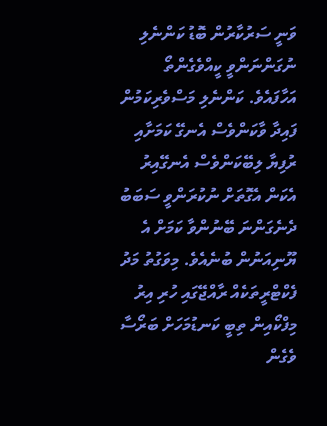ވަނީ ސަރުކާރުން ބޮޑު ކަންނެލި ނުގަންނަންވީ ކީއްވެގެންތޯ އަހާފައެވެ. ކަންނެލި މަސްވެރިކަމުން ފައިދާ ވާކަންވެސް އެނގޭ ކަމަށާއި ރުފިޔާ ލިބޭކަންވެސް އެނގޭއިރު އެކަން އެގޮތަށް ނުކުރަންވީ ސަބަބު ދެނެގަންނަ ބޭނުންވާ ކަމަށް އެ ޔޫނިއަނުން ބުނެއެވެ. މިވަގުތު މަދު ފެކްޓްރީތަކެއް ރާއްޖޭގައި ހުރި އިރު މިފްކޯއިން ތިބީ ކަނޑުމަހަށް ބަރޯސާ ވެގެން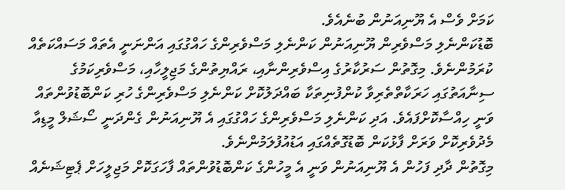ކަމަށް ވެސް އެ ޔޫނިއަނުން ބުނެއެވެ.
ބޮޑުކަންނެލި މަސްވެރިން ޔޫނިއަނުން ކަންނެލި މަސްވެރިންގެ ހައްގުގައި އަންނަނީ އެތައް މަސައްކަތެއް ކުރަމުންނެވެ. މިގޮތުން ސަރުކާރުގެ އިސްވެރިންނާއި، ރައްޔިތުންގެ މަޖިލީހާއި، މަސްވެރިކަމުގެ ސިނާއަތުގައި ހަރަކާތްތެރިވާ ކުންފުނިތަކާ ބައްދަލުކޮށް ކަންނެލި މަސްވެރިންގެ ހުރި ކަންބޮޑުވުންތައް ވަނީ ހިއްސާކޮށްފައެވެ. އަދި ކަންނެލި މަސްވެރިންގެ ހައްގުގައި އެ ޔޫނިއަނުން ގެންދަނީ ސޯޝަލް މީޑިއާ މެދުވެރިކޮށް ވަރަށް ފާޅުކަން ބޮޑުގޮތެއްގައި އަޑުއުފުލަމުންނެވެ.
މިގޮތުން ދާދި ފަހުން އެ ޔޫނިއަނުން ވަނީ އެ މީހުންގެ ކަންބޮޑުވުންތައް ފާހަގަކޮށް މަޖިލީހަށް ޕެޓިޝަނެއް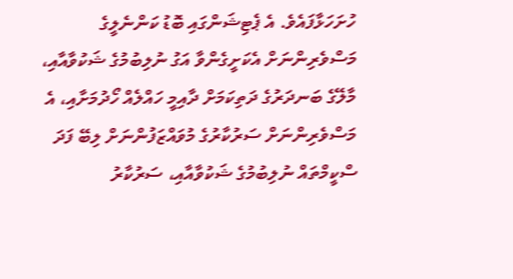ހުށަހަޅާފައެވެ. އެ ޕެޓިޝަންގައި ބޮޑު ކަންނެލީގެ މަސްވެރިންނަށް އެކަށީގެންވާ އަގު ނުލިބުމުގެ ޝަކުވާއާއި، މާލޭގެ ބަނދަރުގެ ދަތިކަމަށް ދާއިމީ ހައްލެއް ހޯދުމަށާއި، އެ މަސްވެރިންނަށް ސަރުކާރުގެ މުވައްޒަފުންނަށް ލިބޭ ފަދަ ސްކީމްތައް ނުލިބުމުގެ ޝަކުވާއާއި، ސަރުކާރު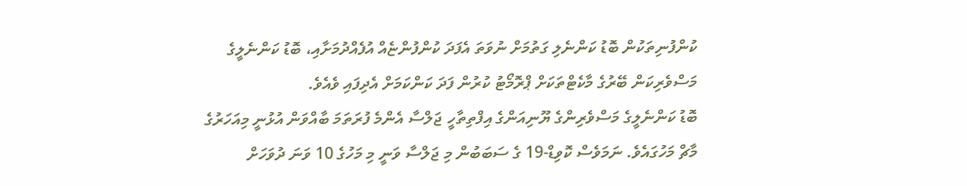ކުންފުނިތަކުން ބޮޑު ކަންނެލި ގަތުމަށް ނުވަތަ އެފަދަ ކުންފުންޏެއް އުފެއްދުމަށާއި، ބޮޑު ކަންނެލީގެ މަސްވެރިކަން ބޭރުގެ މާކެޓްތަކަށް ޕްރޮމޯޓު ކުރުން ފަދަ ކަންކަމަށް އެދިފައި ވެއެވެ.
ބޮޑު ކަންނެލީގެ މަސްވެރިންގެ ޔޫނިއަންގެ އިފްތިތާހީ ޖަލްސާ އެންމެ ފުރަތަމަ ބާއްވަން އުޅުނީ މިއަހަރުގެ މާޗް މަހުގައެވެ. ނަމަވެސް ކޮވިޑް-19 ގެ ސަބަބުން މި ޖަލްސާ ވަނީ މި މަހުގެ 10 ވަނަ ދުވަހަށް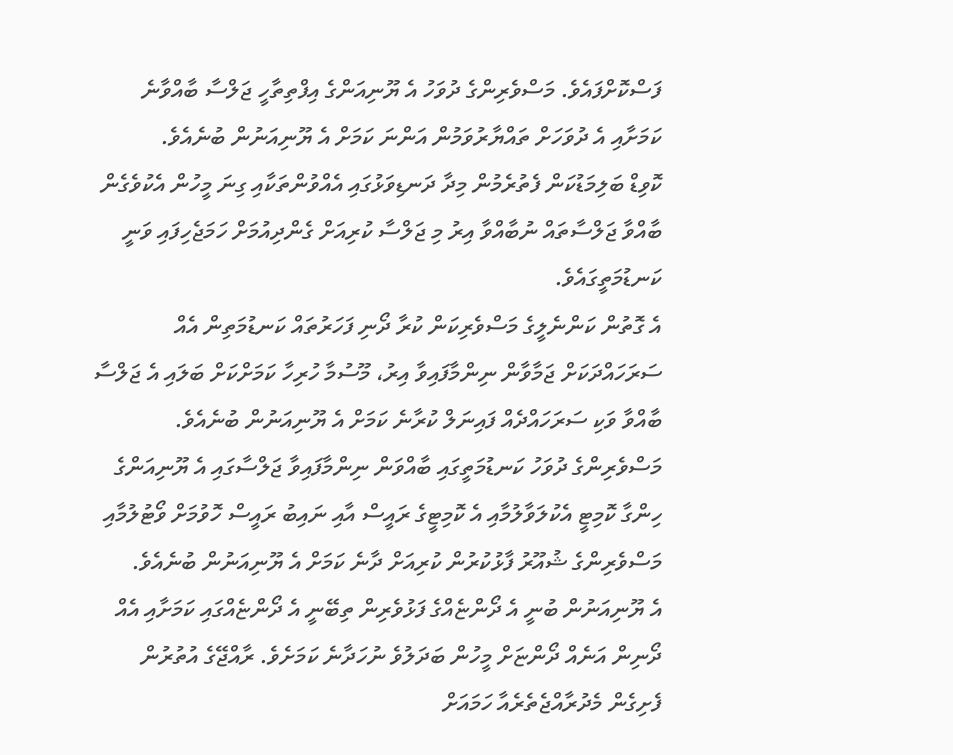ފަސްކޮށްފައެވެ. މަސްވެރިންގެ ދުވަހު އެ ޔޫނިއަންގެ އިފްތިތާހީ ޖަލްސާ ބާއްވާނެ ކަމަށާއި އެ ދުވަހަށް ތައްޔާރުވަމުން އަންނަ ކަމަށް އެ ޔޫނިއަނުން ބުނެއެވެ.
ކޮވިޑް ބަލިމަޑުކަން ފެތުރެމުން މިދާ ދަނޑިވަޅުގައި އެއްވުންތަކާއި ގިނަ މީހުން އެކުވެގެން ބާއްވާ ޖަލްސާތައް ނުބާއްވާ އިރު މި ޖަލްސާ ކުރިއަށް ގެންދިއުމަށް ހަމަޖެހިފައި ވަނީ ކަނޑުމަތީގައެވެ.
އެ ގޮތުން ކަންނެލީގެ މަސްވެރިކަން ކުރާ ދޯނި ފަހަރުތައް ކަނޑުމަތިން އެއް ސަރަހައްދަކަށް ޖަމާވާން ނިންމާފައިވާ އިރު، މޫސުމާ ހުރިހާ ކަމަށްކަށް ބަލައި އެ ޖަލްސާ ބާއްވާ ވަކި ސަރަހައްދެއް ފައިނަލް ކުރާނެ ކަމަށް އެ ޔޫނިއަނުން ބުނެއެވެ. މަސްވެރިންގެ ދުވަހު ކަނޑުމަތީގައި ބާއްވަން ނިންމާފައިވާ ޖަލްސާގައި އެ ޔޫނިއަންގެ ހިންގާ ކޮމިޓީ އެކުލަވާލުމާއި އެ ކޮމިޓީގެ ރައީސް އާއި ނައިބު ރައީސް ހޮވުމަށް ވޯޓުލުމާއި މަސްވެރިންގެ ޝުއޫރު ފާޅުކުރުން ކުރިއަށް ދާނެ ކަމަށް އެ ޔޫނިއަނުން ބުނެއެވެ.
އެ ޔޫނިއަނުން ބުނީ އެ ދޯންޏެއްގެ ފަޅުވެރިން ތިބޭނީ އެ ދޯންޏެއްގައި ކަމަށާއި އެއް ދޯނިން އަނެއް ދޯންޏަށް މީހުން ބަދަލުވެ ނުހަދާނެ ކަމަށެވެ. ރާއްޖޭގެ އުތުރުން ފެށިގެން މެދުރާއްޖެތެރެއާ ހަމައަށް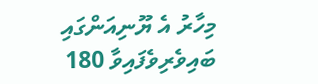މިހާރު އެ ޔޫނިއަންގައި ބައިވެރިވެފައިވާ 180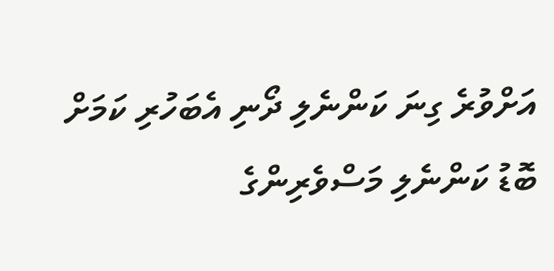އަށްވުރެ ގިނަ ކަންނެލި ދޯނި އެބަހުރި ކަމަށް ބޮޑު ކަންނެލި މަސްވެރިންގެ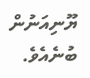ޔޫނިއަނުން ބުނެއެވެ.